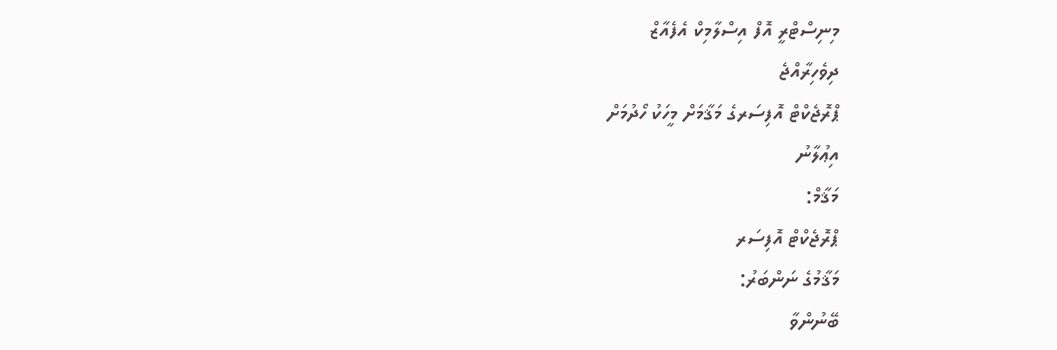މިނިސްޓްރީ އޮފް އިސްލާމިކް އެފެއާޒް
ދިވެހިރާއްޖެ
ޕްރޮޖެކްޓް އޮފިސަރގެ މަޤާމަށް މީހަކު ހޯދުމަށް
އިޢުލާނު
މަޤާމް:
ޕްރޮޖެކްޓް އޮފިސަރ
މަޤާމުގެ ނަންބަރު:
ބޭނުންވާ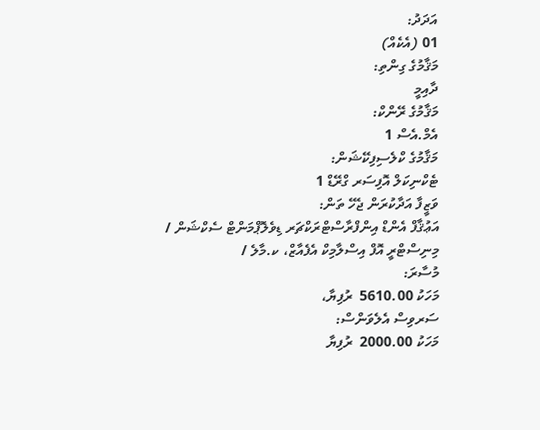އަދަދު:
01 (އެކެއް)
މަޤާމުގެ ގިންތި:
ދާއިމީ
މަޤާމުގެ ރޭންކް:
އެމް.އެސް 1
މަޤާމުގެ ކްލެސިފިކޭޝަން:
ޓެކްނިކަލް އޮފިސަރ ގްރޭޑް 1
ވަޒީފާ އަދާކުރަން ޖެހޭ ތަން:
އަޢުޤާފް އެންޑް އިންފްރާސްޓްރަކްޗަރ ޑިވެލޮޕްމަންޓް ސެކްޝަން / މިނިސްޓްރީ އޮފް އިސްލާމިކް އެފެއާޒް، ކ.މާލެ /
މުސާރަ:
މަހަކު 5610.00  ރުފިޔާ،
ސަރވިސް އެލެވަންސް:
މަހަކު 2000.00  ރުފިޔާ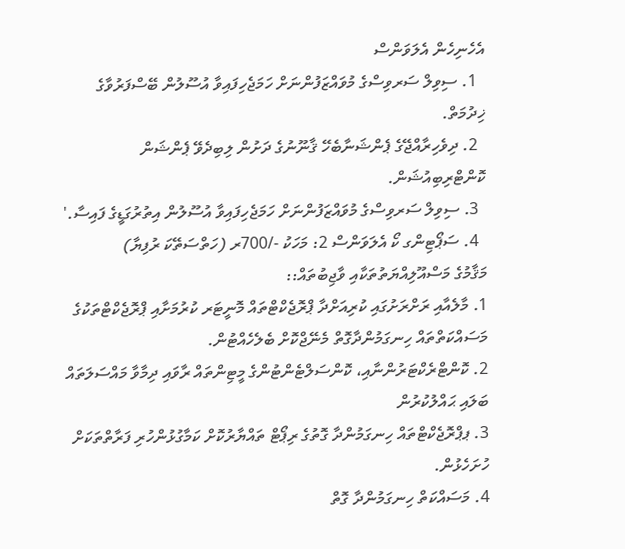އެހެނިހެން އެލަވަންސް
  1. ސިވިލް ސަރވިސްގެ މުވައްޒަފުންނަށް ހަމަޖެހިފައިވާ އުސޫލުން ބޭސްފަރުވާގެ ޚިދުމަތް.
  2. ދިވެހިރާއްޖޭގެ ޕެންޝަނާބެހޭ ޤާނޫނުގެ ދަށުން ލިބިދެވޭ ޕެންޝަން ކޮންޓްރިބިއުޝަން.
  3. ސިވިލް ސަރވިސްގެ މުވައްޒަފުންނަށް ހަމަޖެހިފައިވާ އުސޫލުން އިތުރުގަޑީގެ ފައިސާ.'
  4. ސަޕޯޓިންގ ކޯ އެލަވަންސް 2: މަހަކު -/700ރ (ހަތްސަތޭކަ ރުފިޔާ)
މަޤާމުގެ މަސްއޫލިއްޔަތުތަކާއި ވާޖިބުތައް::
1. މާލެއާއި ރަށްރަށުގައި ކުރިއަށްދާ ޕްރޮޖެކްޓްތައް މޮނީޓަރ ކުރުމަށާއި ޕްރޮޖެކްޓްތަކުގެ މަސައްކަތްތައް ހިނގަމުންދާގޮތް މެނޭޖްކޮށް ބެލެހެއްޓުން.
2. ކޮންޓްރެކްޓަރުންނާއި، ކޮންސަލްޓެންޓުންގެ މީޓިންތައް ރާވައި ދިމާވާ މައްސަލަތައް ބަލައި ޙައްލުކުރުން
3. ޕޕްރޮޖެކްޓްތައް ހިނގަމުންދާ ގޮތުގެ ރިޕޯޓް ތައްޔާރުކޮށް ކަމާގުޅުންހުރި ފަރާތްތަކަށް ހުށަހެޅުން.
4. މަސައްކަތް ހިނގަމުންދާ ގޮތް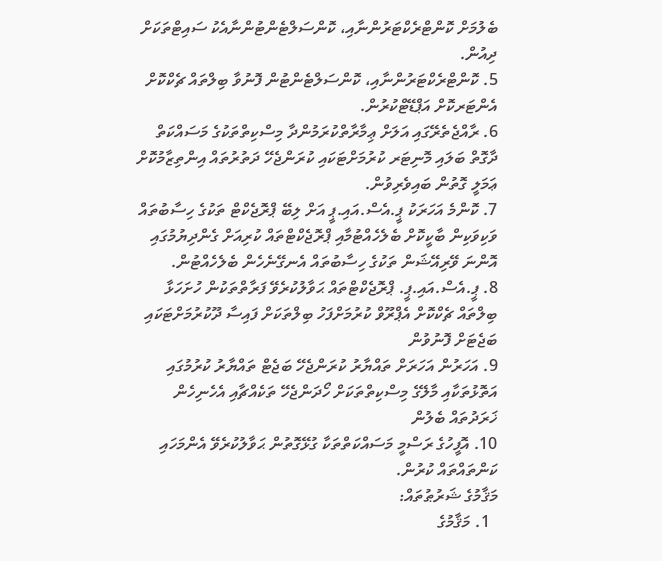ބެލުމަށް ކޮންޓްރެކްޓަރުންނާއި، ކޮންސަލްޓެންޓުންނާއެކު ސައިޓްތަކަށް ދިއުން.
5. ކޮންޓްރެކްޓަރުންނާއި، ކޮންސަލްޓެންޓުން ފޮނުވާ ބިލްތައް ޗެކްކޮށް އެންޓަރކޮށް އަޕްޑޭޓްކުރުން.
6. ރާއްޖެތެރޭގައި އަލަށް ޢިމާރާތްކުރަމުންދާ މިސްކިތްތަކުގެ މަސައްކަތް ދާގޮތް ބަލައި މޮނިޓަރ ކުރުމަށްޓަކައި ކުރަންޖެހޭ ދަތުރުތައް އިންތިޒާމުކޮށް ޢަމަލީ ގޮތުން ބައިވެރިވުން.
7. ކޮންމެ އަހަރަކު ޕީ.އެސް.އައި.ޕީ އަށް ލިބޭ ޕްރޮޖެކްޓް ތަކުގެ ހިސާބުތައް ވަކިވަކިން ބާކީކޮށް ބެލެހެއްޓުމާއި ޕްރޮޖެކްޓްތައް ކުރިއަށް ގެންދިޔުމުގައި އޮންނަ ވޭރިއޭޝަން ތަކުގެ ހިސާބުތައް އެނގޭނެހެން ބެލެހެއްޓުން.
8. ޕީ.އެސް.އައި.ޕީ. ޕްރޮޖެކްޓްތައް ޙަވާލުކުރެވޭ ފަރާތްތަކުން ހުށަހަޅާ ބިލްތައް ޗެކްކޮށް އެޕްރޫވް ކުރުމަށްފަހު ބިލްތަކަށް ފައިސާ ދޫކުރުމަށްޓަކައި ބަޖެޓަށް ފޮނުވުން
9. އަހަރުން އަހަރަށް ތައްޔާރު ކުރަންޖެހޭ ބަޖެޓް ތައްޔާރު ކުރުމުގައި އަތޮޅުތަކާއި މާލޭގެ މިސްކިތްތަކަށް ހޯދަންޖެހޭ ތަކެއްޗާއި އެހެނިހެން ޚަރަދުތައް ބެލުން
10. އޮފީހުގެ ރަސްމީ މަސައްކަތްތަކާ ގުޅޭގޮތުން ޙަވާލުކުރެވޭ އެންމަހައި ކަންތައްތައް ކުރުން.
މަޤާމުގެ ޝަރުޠުތައް:
  1. މަޤާމުގެ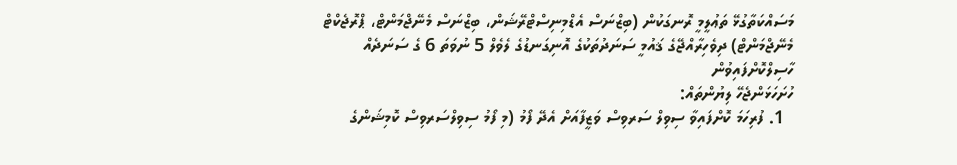މަސައްކަތާގުޅޭ ތަޢުލީމީ ރޮނގަކުން (ބިޒްނަސް އެޑްމިނިސްޓްރޭޝަން، ބިޒްނަސް މެނޭޖްމަންޓް، ޕްރޮޖެކްޓް މެނޭޖްމަންޓް) ދިވެހިރާއްޖޭގެ ޤައުމީ ސަނަދުތަކުގެ އޮނިގަނޑުގެ ލެވެލް 5 ނުވަތަ 6 ގެ ސަނަދެއް ހާސިލްކޮށްފައިވުން
ހުށަހަޅަންޖެހޭ ލިޔުންތައް:
  1. ފުރިހަމަ ކޮށްފައިވާ ސިވިލް ސަރވިސް ވަޒީފާއަށް އެދޭ ފޯމު (މި ފޯމު ސިވިލްސަރވިސް ކޮމިޝަންގެ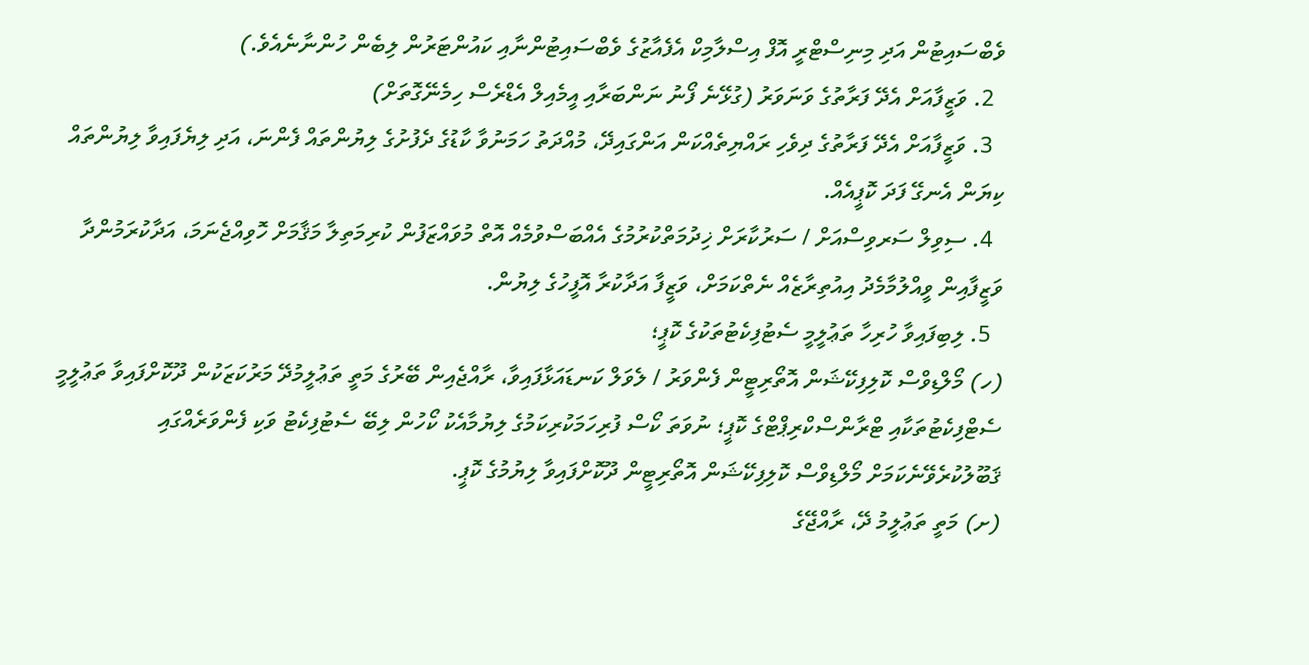ވެބްސައިޓުން އަދި މިނިސްޓްރީ އޮފް އިސްލާމިކް އެފެއާޒުގެ ވެބްސައިޓުންނާއި ކައުންޓަރުން ލިބެން ހުންނާނެއެވެ.)
  2. ވަޒީފާއަށް އެދޭ ފަރާތުގެ ވަނަވަރު (ގުޅޭނެ ފޯނު ނަންބަރާއި އީމެއިލް އެޑްރެސް ހިމެނޭގޮތަށް)
  3. ވަޒީފާއަށް އެދޭ ފަރާތުގެ ދިވެހި ރައްޔިތެއްކަން އަންގައިދޭ، މުއްދަތު ހަމަނުވާ ކާޑުގެ ދެފުށުގެ ލިޔުންތައް ފެންނަ، އަދި ލިޔެފައިވާ ލިޔުންތައް ކިޔަން އެނގޭ ފަދަ ކޮޕީއެއް.
  4. ސިވިލް ސަރވިސްއަށް / ސަރުކާރަށް ޚިދުމަތްކުރުމުގެ އެއްބަސްވުމެއް އޮތް މުވައްޒަފުން ކުރިމަތިލާ މަޤާމަށް ހޮވިއްޖެނަމަ، އަދާކުރަމުންދާ ވަޒީފާއިން ވީއްލުމާމެދު އިއުތިރާޒެއް ނެތްކަމަށް، ވަޒީފާ އަދާކުރާ އޮފީހުގެ ލިޔުން.
  5. ލިބިފައިވާ ހުރިހާ ތަޢުލީމީ ސެޓުފިކެޓުތަކުގެ ކޮޕީ؛
(ހ) މޯލްޑިވްސް ކޮލިފިކޭޝަން އޮތޯރިޓީން ފެންވަރު / ލެވަލް ކަނޑައަޅާފައިވާ، ރާއްޖެއިން ބޭރުގެ މަތީ ތަޢުލީމުދޭ މަރުކަޒަކުން ދޫކޮށްފައިވާ ތަޢުލީމީ ސެޓްފިކެޓުތަކާއި ޓްރާންސްކްރިޕްޓްގެ ކޮޕީ؛ ނުވަތަ ކޯސް ފުރިހަމަކުރިކަމުގެ ލިޔުމާއެކު ކޯހުން ލިބޭ ސެޓުފިކެޓު ވަކި ފެންވަރެއްގައި ޤަބޫލުކުރެވޭނެކަމަށް މޯލްޑިވްސް ކޮލިފިކޭޝަން އޮތޯރިޓީން ދޫކޮށްފައިވާ ލިޔުމުގެ ކޮޕީ.
(ށ) މަތީ ތަޢުލީމު ދޭ، ރާއްޖޭގެ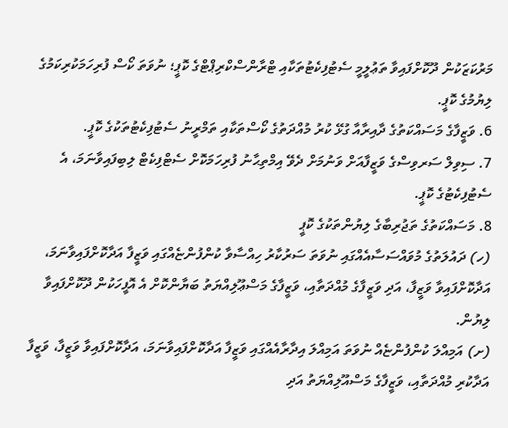މަރުކަޒަކުން ދޫކޮށްފައިވާ ތަޢުލީމީ ސެޓުފިކެޓުތަކާއި ޓްރާންސްކްރިޕްޓްގެ ކޮޕީ؛ ނުވަތަ ކޯސް ފުރިހަމަކުރިކަމުގެ ލިޔުމުގެ ކޮޕީ.
6. ވަޒީފާގެ މަސައްކަތުގެ ދާއިރާއާ ގުޅޭ ކުރު މުއްދަތުގެ ކޯސްތަކާއި ތަމްރީނު ސެޓުފިކެޓުތަކުގެ ކޮޕީ.
7. ސިވިލް ސަރވިސްގެ ވަޒީފާއަށް ވަނުމަށް ދެވޭ އިމްތިޙާނު ފުރިހަމަކޮށް ސެޓްފިކެޓް ލިބިފައިވާނަމަ، އެ ސެޓުފިކެޓުގެ ކޮޕީ.
8. މަސައްކަތުގެ ތަޖުރިބާގެ ލިޔުންތަކުގެ ކޮޕީ
(ހ) ދައުލަތުގެ މުވައްސަސާއެއްގައި ނުވަތަ ސަރުކާރު ހިއްސާވާ ކުންފުންޏެއްގައި ވަޒީފާ އަދާކޮށްފައިވާނަމަ، އަދާކޮށްފައިވާ ވަޒީފާ، އަދި ވަޒީފާގެ މުއްދަތާއި، ވަޒީފާގެ މަސްޢޫލިއްޔަތު ބަޔާންކޮށް އެ އޮފީހަކުން ދޫކޮށްފައިވާ ލިޔުން.
(ށ) އަމިއްލަ ކުންފުންޏެއް ނުވަތަ އަމިއްލަ އިދާރާއެއްގައި ވަޒީފާ އަދާކޮށްފައިވާނަމަ، އަދާކޮށްފައިވާ ވަޒީފާ، ވަޒީފާ އަދާކުރި މުއްދަތާއި، ވަޒީފާގެ މަސްއޫލިއްޔަތު އަދި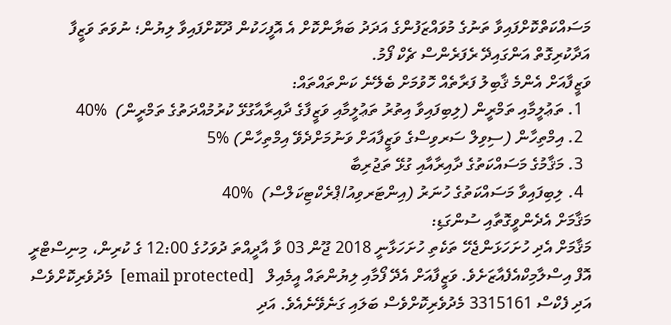މަސައްކަތްކޮށްފައިވާ ތަނުގެ މުވައްޒަފުންގެ އަދަދު ބަޔާންކޮށް އެ އޮފީހަކުން ދޫކޮށްފައިވާ ލިޔުން؛ ނުވަތަ ވަޒީފާ އަދާކުރިގޮތް އަންގައިދޭ ރެފަރެންސް ޗެކް ފޯމު.
ވަޒީފާއަށް އެންމެ ޤާބިލު ފަރާތެއް ހޮވުމަށް ބެލޭނެ ކަންތައްތައް:
  1. ތަޢުލީމާއި ތަމްރީން (ލިބިފައިވާ އިތުރު ތަޢުލީމާއި ވަޒީފާގެ ދާއިރާއާގުޅޭ ކުރުމުއްދަތުގެ ތަމްރީން)  %40
  2. އިމްތިހާން (ސިވިލް ސަރވިސްގެ ވަޒީފާއަށް ވަނުމަށްދެވޭ އިމްތިހާން) %5
  3. މަޤާމުގެ މަސައްކަތުގެ ދާއިރާއާއި ގުޅޭ ތަޖުރިބާ
  4. ލިބިފައިވާ މަސައްކަތުގެ ހުނަރު (އިންޓަރވިއު/ޕްރެކްޓިކަލްސް)  %40
މަޤާމަށް އެދެންވީގޮތާއި ސުންގަޑި:
މަޤާމަށް އެދި ހުށަހަޅަންޖެހޭ ތަކެތި ހުށަހަޅާނީ 2018 ޖޫން 03 ވާ އާދީއްތަ ދުވަހުގެ 12:00 ގެ ކުރިން، މިނިސްޓްރީ އޮފް އިސްލާމިކްއެފެއާޒަށެވެ. ވަޒީފާއަށް އެދޭ ފޯމާއި ލިޔުންތައް އީމެއިލް   [email protected]  މެދުވެރިކޮށްވެސް އަދި ފެކްސް 3315161 މެދުވެރިކޮށްވެސް ބަލައި ގަނެވޭނެއެވެ. އަދި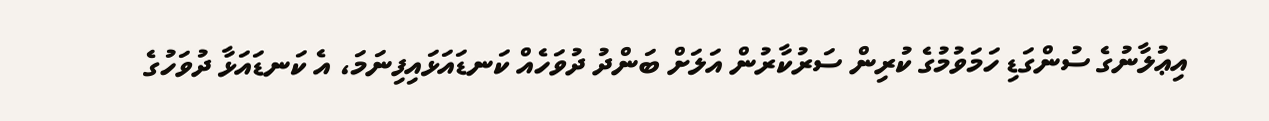އިޢުލާނުގެ ސުންގަޑި ހަމަވުމުގެ ކުރިން ސަރުކާރުން އަލަށް ބަންދު ދުވަހެއް ކަނޑައަޅައިފިނަމަ، އެ ކަނޑައަޅާ ދުވަހުގެ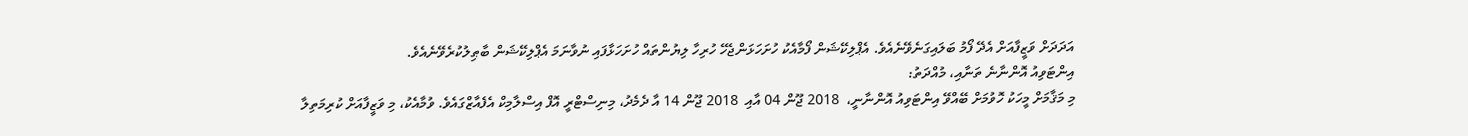އަދަދަށް ވަޒީފާއަށް އެދޭ ފޯމު ބަލައިގަނެވޭނެއެވެ. އެޕްލިކޭޝަން ފޯމާއެކު ހުށަހަޅަންޖެހޭ ހުރިހާ ލިޔުންތައް ހުށަހަޅާފައި ނުވާނަމަ އެޕްލިކޭޝަން ބާޠިލުކުރެވޭނެއެވެ.
އިންޓަވިއު އޮންނާނެ ތަނާއި، މުއްދަތު:
މި މަޤާމަށް މީހަކު ހޮވުމަށް ބޭއްވޭ އިންޓަވިއު އޮންނާނީ،  2018 ޖޫން 04 އާއި  2018 ޖޫން 14 އާ ދެމެދު، މިނިސްޓްރީ އޮފް އިސްލާމިކް އެފެއާޒްގައެވެ. ވުމާއެކު، މި ވަޒީފާއަށް ކުރިމަތިލާ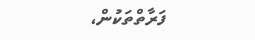ފަރާތްތަކުން،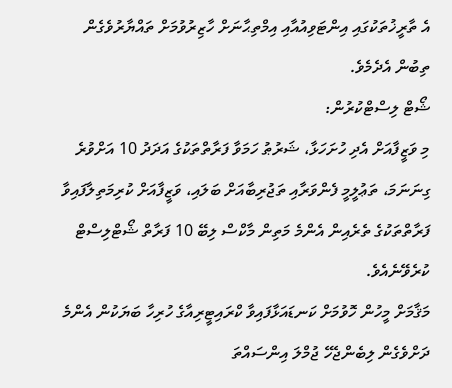އެ ތާރީޚުތަކުގައި އިންޓަވިއުއާއި އިމްތިޙާނަށް ހާޒިރުވުމަށް ތައްޔާރުވެގެން ތިބުން އެދެމެވެ.
ޝޯޓް ލިސްޓްކުރުން:
މި ވަޒީފާއަށް އެދި ހުށަހަޅާ، ޝަރުޠު ހަމަވާ ފަރާތްތަކުގެ އަދަދު 10 އަށްވުރެ ގިނަނަމަ، ތަޢުލީމީ ފެންވަރާއި ތަޖުރިބާއަށް ބަލައި، ވަޒީފާއަށް ކުރިމަތިލާފައިވާ ފަރާތްތަކުގެ ތެރެއިން އެންމެ މަތިން މާކްސް ލިބޭ 10 ފަރާތް ޝޯޓްލިސްޓް ކުރެވޭނެއެވެ.
މަޤާމަށް މީހުން ހޮވުމަށް ކަނޑައަޅާފައިވާ ކްރައިޓީރިއާގެ ހުރިހާ ބަޔަކުން އެންމެ ދަށްވެގެން ލިބެންޖެހޭ ޖުމްލަ އިންސައްތަ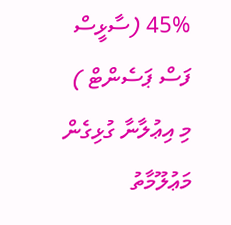45% (ސާޅީސް ފަސް ޕަސެންޓް )
މި އިޢުލާނާ ގުޅިގެން މަޢުލޫމާތު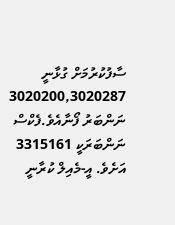ސާފުކުރުމަށް ގުޅާނީ 3020200,3020287 ނަންބަރު ފޯނާއެވެ.ފެކްސް ނަންބަރަކީ 3315161 އަށެވެ. އީ-މެއިލް ކުރާނީ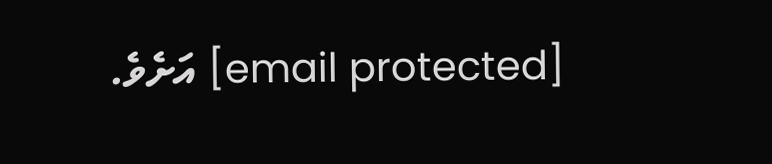[email protected] އަށެވެ.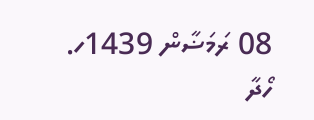08 ރަމަޟާން 1439ހ.
ހޯދާ